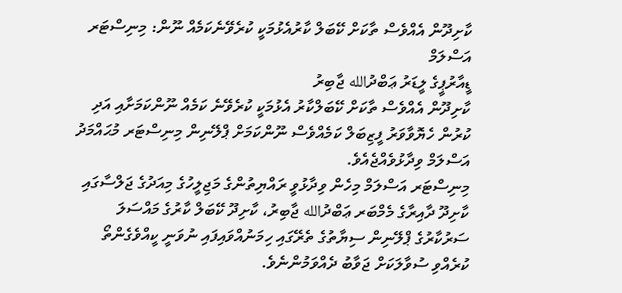ކާށިދޫން އެއްވެސް ތާކަށް ކޭބަލް ކާރުއެޅުމަކީ ކުރެވޭނެކަމެއް ނޫން: މިނިސްޓަރ އަސްލަމް
ޑީއާރުޕީގެ ލީޑަރު ޢަބްދުالله ޖާބިރު
ކާށިދޫން އެއްވެސް ތާކަށް ކޭބަލްކާރު އެޅުމަކީ ކުރެވޭނެ ކަމެއް ނޫންކަމަށާއި އަދި ކުރުން ހެޔޮވާވަރު ފީޒިބަލް ކަމެއްވެސް ނޫންކަމަށް ޕްލޭނިން މިނިސްޓަރ މުޙައްމަދު އަސްލަމް ވިދާޅުވެއްޖެއެވެ.
މިނިސްޓަރ އަސްލަމް މިހެން ވިދާޅުވީ ރައްޔިތުންގެ މަޖިލީހުގެ މިއަދުގެ ޖަލްސާގައި ކާށިދޫ ދާއިރާގެ މެމްބަރ ޢަބްދުالله ޖާބިރު، ކާށިދޫ ކޭބަލް ކާރުގެ މައްސަލަ ސަރުކާރުގެ ޕްލޭނިން ސިޔާތުގެ ތެރޭގައި ހިމަނުއްވައިފައި ނުވަނީ ކީއްވެގެންތޯ ކުރެއްވި ސުވާލަކަށް ޖަވާބު ދެއްވަމުންނެވެ.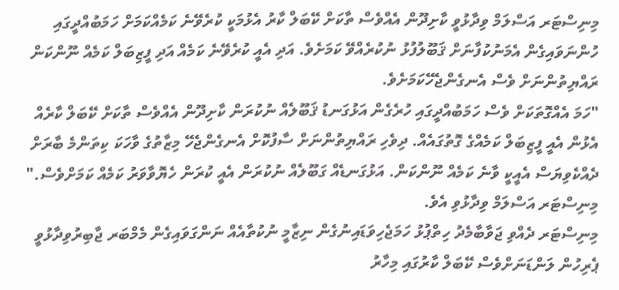މިނިސްޓަރ އަސްލަމް ވިދާޅުވީ ކާށިދޫން އެއްވެސް ތާކަށް ކޭބަލް ކާރު އެޅުމަކީ ކުރެވޭނެ ކަމެއްކަމަށް ހަމަބުއްދީގައި ހުންނަވައިގެން އެމަނުކުފާނަށް ޤަބޫލުފުޅު ނުކުރެއްވޭ ކަމަށެވެ. އަދި އެއީ ކުރެވޭނެ ކަމެއް އަދި ފީޒިބަލް ކަމެއް ނޫންކަން ރައްޔިތުންނަށް ވެސް އެނގެންޖެހޭކަމަށެވެ.
"ހަމަ އެއްގޮތަކަށް ވެސް ހަމަބުއްދީގައި ހުރެގެން އަޅުގަނޑު ޤަބޫލެއް ނުކުރަން ކާށިދޫން އެއްވެސް ތާކަށް ކޭބަލް ކާރެއް އެޅުން އެއީ ފީޒިބަލް ކަމެއްގެ ގޮތުގައެއް. ދިވެހި ރައްޔިތުންނަށް ސާފުކޮށް އެނގެންޖެހޭ މިޒާތުގެ ވާހަކަ ކިތަންމެ ބާރަށް ދެއްކެވިޔަސް އެއީކީ ވާނެ ކަމެއް ނޫންކަން. އަޅުގަނޑެއް ގަބޫލެއް ނުކުރަން އެއީ ކުރަން ހެޔޮވާވަރު ކަމެއް ކަމަށްވެސް." މިނިސްޓަރ އަސްލަމް ވިދާޅުވި އެވެ.
މިނިސްޓަރ ދެއްވި ޖަވާބާމެދު ހިތްޕުޅު ހަމަޖެހިވަޑައިނުގެން ނިޒާމީ ނުކުތާއެއް ނަންގަވައިގެން މެމްބަރ ޖާބިރުވިދާޅުވީ  ޕެރިހުން ލަންޑަނަށްވެސް ކޭބަލް ކާރުގައި މިހާރު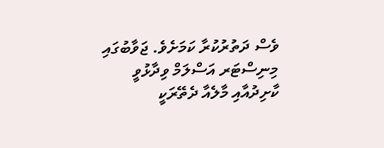ވެސް ދަތުރުކުރާ ކަމަށެވެ. ޖަވާބުގައި މިނިސްޓަރ އަސްލަމް ވިދާޅުވީ ކާށިދުއާއި މާލެއާ ދެތޭރަކީ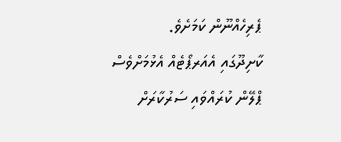ޕެރިހެއްނޫން ކަމަށެވެ.
ކާށިދޫގައި އެއަރޕޯޓެއް އެޅުމަށްވެސް ޕްލޭން ކުރައްވައި ސަރުކާރަށް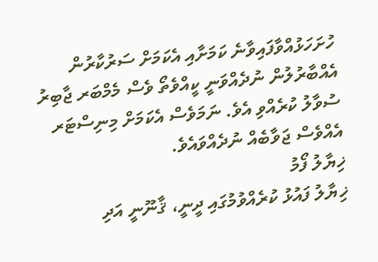ހުށަހަޅުއްވާފައިވާނެ ކަމަށާއި އެކަމަށް ސަރުކާރުން އެއްބާރުލުން ނުދެއްވަނީ ކީއްވެތޯ ވެސް މެމްބަރ ޖާބިރު ސުވާލު ކުރެއްވި އެވެ. ނަމަވެސް އެކަމަށް މިނިސްޓަރ އެއްވެސް ޖަވާބެއް ނުދެއްވައެވެ.
ޚިޔާލު ފޯމު
ޚިޔާލު ފައުޅު ކުރެއްވުމުގައި ދީނީ، ޤާނޫނީ އަދި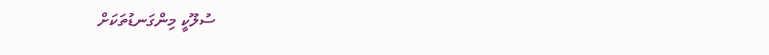ސުލޫކީ މިންގަނޑުތަކަށް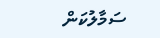ސަމާލުކަން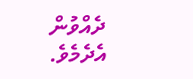ދެއްވުން އެދެމެވެ.